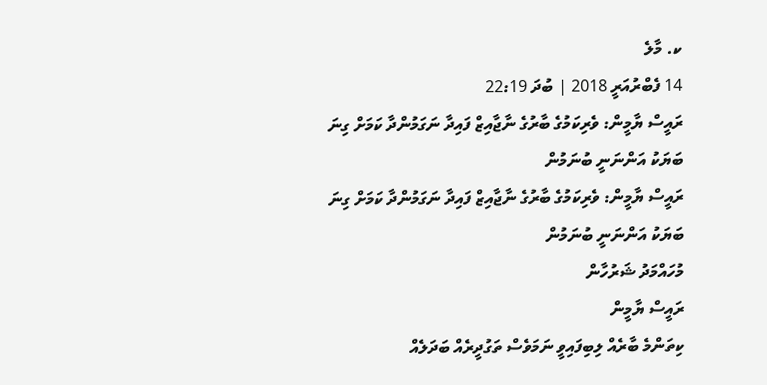ކ. މާލެ
14 ފެބްރުއަރީ 2018 | ބުދަ 22:19
ރައީސް ޔާމީން: ވެރިކަމުގެ ބާރުގެ ނާޖާއިޒް ފައިދާ ނަގަމުންދާ ކަމަށް ގިނަ ބަޔަކު އަންނަނީ ބުނަމުން
ރައީސް ޔާމީން: ވެރިކަމުގެ ބާރުގެ ނާޖާއިޒް ފައިދާ ނަގަމުންދާ ކަމަށް ގިނަ ބަޔަކު އަންނަނީ ބުނަމުން
މުހައްމަދު ޝަރުހާން
ރައީސް ޔާމީން
ކިތަންމެ ބާރެއް ލިބިފައިވީ ނަމަވެސް ތަގުދީރެއް ބަދަލެއް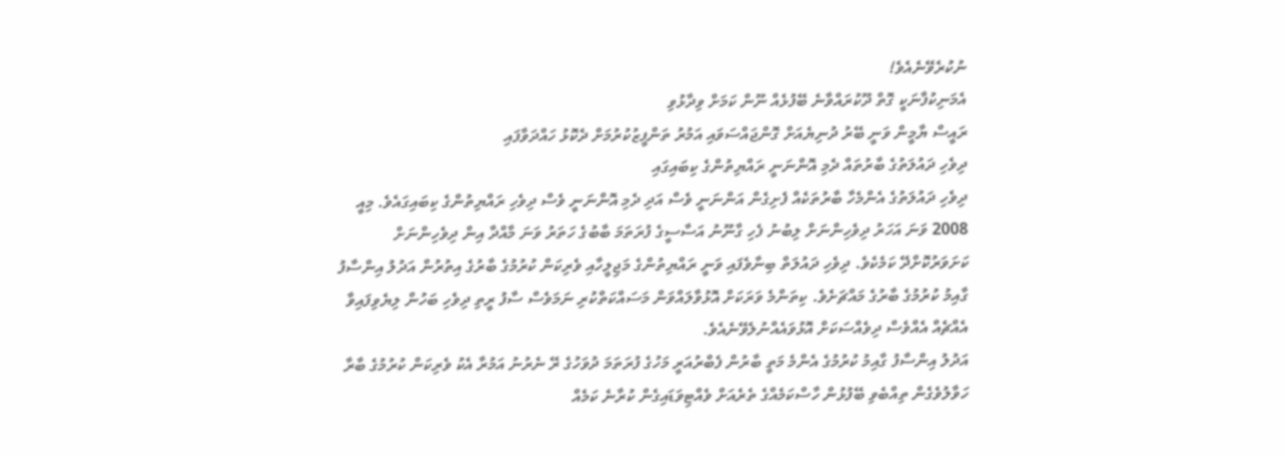ނުކުރެވޭނެއެވެ!
އެމަނިކުފާނަކީ ގޮތް ދޫކުރައްވާނެ ބޭފުޅެއް ނޫން ކަމަށް ވިދާޅުވި
ރައީސް ޔާމީން ވަނީ ބޭރު ދުނިޔެއަށް ގޮންޖައްސަވައި އަމުރު ތަންފީޒުކުރުމަށް ދެކޮޅު ހައްދަވާފައި
ދިވެހި ދައުލަތުގެ ބާރުތައް ދެމި އޮންނަނީ ރައްޔިތުންގެ ކިބައިގައި
ދިވެހި ދައުލަތުގެ އެންމެހާ ބާރުތަކެއް ފެށިގެން އަންނަނީ ވެސް އަދި ދެމި އޮންނަނީ ވެސް ދިވެހި ރައްޔިތުންގެ ކިބައިގައެވެ. މިއީ 2008 ވަނަ އަހަރު ދިވެހިންނަށް ލިބުނު ފެހި ގާނޫނު އަސާސީގެ ފުރަތަމަ ބާބުގެ ހަތަރު ވަނަ މާއްދާ އިން ދިވެހިންނަށް ކަށަވަރުކޮށްދޭ ކަމެކެވެ. ދިވެހި ދައުލަތް ބިނާވެފައި ވަނީ ރައްޔިތުންގެ މަޖިލީހާއި ވެރިކަން ކުރުމުގެ ބާރުގެ އިތުރުން އަދުލު އިންސާފު ގާއިމު ކުރުމުގެ ބާރުގެ މައްޗަށެވެ. ކިތަންމެ ވަރަކަށް އޮޅުވާލައްވަން މަސައްކަތްކުރި ނަމަވެސް ސާފު ރީތި ދިވެހި ބަހުން ލިޔެވިފައިވާ އެއްޗެއް އެއްވެސް ދިވެއްސަކަށް އޮޅުވައެއްނުލެވޭނެއެވެ.
އަދުލު އިންސާފު ގާއިމު ކުރުމުގެ އެންމެ މަތީ ބާރުން ފެބްރުއަރީ މަހުގެ ފުރަތަމަ ދުވަހުގެ ރޭ ނެރުނު އަމުރާ އެކު ވެރިކަން ކުރުމުގެ ބާރާ ހަވާލުވެގެން ތިއްބެވި ބޭފުޅުން ހާސްކަމެއްގެ ތެރެއަށް ވެއްޓިވަޑައިގެން ކުރާނެ ކަމެއް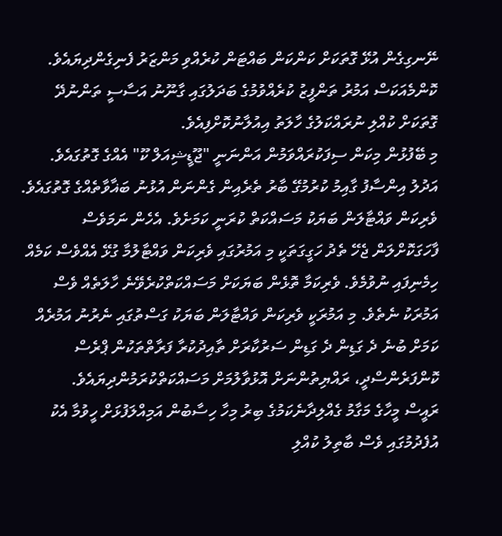ނޭނގިގެން އުޅޭ ގޮތަކަށް ކަންކަން ބައްޓަން ކުރެއްވި މަންޒަރު ފެނިގެންދިޔައެވެ. ކޮންމެއަކަސް އަމުރު ތަންފީޒު ކުރެއްވުމުގެ ބަދަލުގައި ގާނޫނު އަސާސީ ތަންނުދޭ ގޮތަކަށް ކުއްލި ނުރައްކަލުގެ ހާލަތު އިއުލާނުކޮށްފިއެވެ.
މި ބޭފުޅުން މިކަން ސިފަކުރައްވަމުން އަންނަނީ "ޖޫޑީޝިއަލް ކޫ" އެއްގެ ގޮތުގައެވެ. އަދުލު އިންސާފު ގާއިމު ކުރުމުގޭ ބާރު ތެރެއިން ގެންނަން އުޅުނު ބަޣާވާތެއްގެ ގޮތުގައެވެ. ވެރިކަން ވައްޓާލަން ބަޔަކު މަސައްކަތް ކުރަނީ ކަމަށެވެ. އެހެން ނަމަވެސް ފާހަގަކޮށްލަން ޖެހޭ ތެދު ހަގީގަތަކީ މި އަމުރުގައި ވެރިކަން ވައްޓާލުމާ ގުޅޭ އެއްވެސް ކަމެއް ހިމެނިފައި ނުވުމެވެ. ވެރިކަމާ ތޮޅެން ބަޔަކަށް މަސައްކަތްކުރެވޭނެ ހާލަތެއް ވެސް އަމުރަކު ނެތެވެ. މި އަމުރަކީ ވެރިކަން ވައްޓާލަން ބަޔަކު ގަސްތުގައި ނެރުނު އަމުރެއް ކަމަށް ބުނެ ދެ ގަޑިން ދެ ގަޑިން ސަރުކާރަށް ތާއިދުކުރާ ފަރާތްތަކުން ޕްރެސް ކޮންފަރެންސްދީ، ރައްޔިތުންނަށް އޮޅުވާލުމަށް މަސައްކަތްކުރަމުންދިޔައެވެ.
ރައީސް މީހާގެ މަގާމު ގެއްލިދާނެކަމުގެ ބިރު މިހާ ހިސާބުން އަމިއްލަފުޅަށް ހީވުމާ އެކު އުފެދުމުގައި ވެސް ބާތިލު ކުއްލި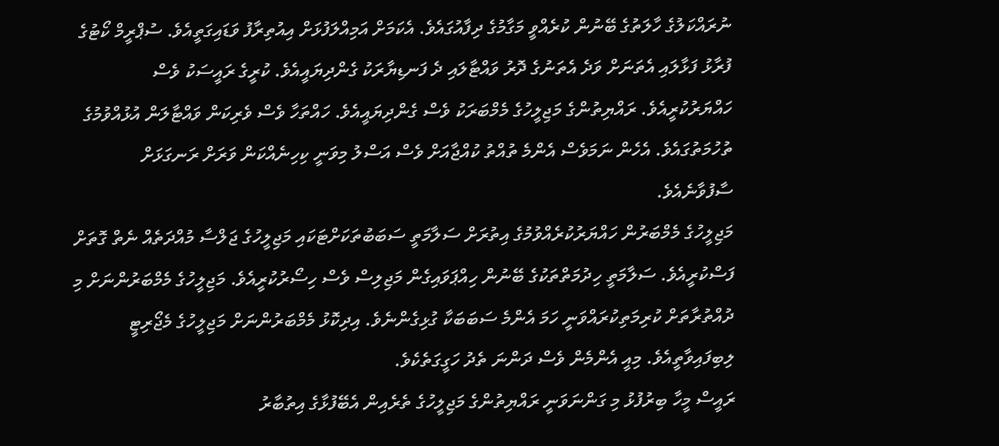ނުރައްކަލުގެ ހާލަތުގެ ބޭނުން ކުރެއްވީ މަގާމުގެ ދިފާއުގައެވެ. އެކަމަށް އަމިއްލަފުޅަށް އިއުތިރާފު ވަޑައިގަތީއެވެ. ސުޕްރީމް ކޯޓުގެ ފުރާޅު ފަޅާލައި އެތަނަށް ވަދެ އެތަނުގެ ދޮރު ވައްޓާލައި ދެ ފަނޑިޔާރަކު ގެންދިޔައީއެވެ. ކުރީގެ ރައީސަކު ވެސް ހައްޔަރުކުރީއެވެ. ރައްޔިތުންގެ މަޖިލީހުގެ މެމްބަރަކު ވެސް ގެންދިޔައީއެވެ. ހައްތަހާ ވެސް ވެރިކަން ވައްޓާލަން އުޅުއްވުމުގެ ތުހުމަތުގައެވެ. އެހެން ނަމަވެސް އެންމެ ތުއްތު ކުއްޖާއަށް ވެސް އަސްލު މިވަނީ ކިހިނެއްކަން ވަރަށް ރަނގަޅަށް ސާފުވާނެއެވެ.
މަޖިލީހުގެ މެމްބަރުން ހައްޔަރުކުރެއްވުމުގެ އިތުރަށް ސަލާމަތީ ސަބަބުތަކަށްޓަކައި މަޖިލީހުގެ ޖަލްސާ މުއްދަތެއް ނެތް ގޮތަށް ފަސްކުރީއެވެ. ސަލާމަތީ ހިދުމަތްތަކުގެ ބޭނުން ހިއްޕަވައިގެން މަޖިލިސް ވެސް ހިސޯރުކުރީއެވެ. މަޖިލީހުގެ މެމްބަރުންނަށް މި ދުއްތުރާތަށް ކުރިމަތިކުރައްވަނީ ހަމަ އެންމެ ސަބަބަކާ ގުޅިގެންނެވެ. އިދިކޮޅު މެމްބަރުންނަށް މަޖިލީހުގެ މެޖޯރިޓީ ލިބިފައިވާތީއެވެ. މިއީ އެންމެން ވެސް ދަންނަ ތެދު ހަގީގަތެކެވެ.
ރައީސް މީހާ ބިރުފުޅު މި ގަންނަވަނީ ރައްޔިތުންގެ މަޖިލީހުގެ ތެރެއިން އެބޭފުޅާގެ އިތުބާރު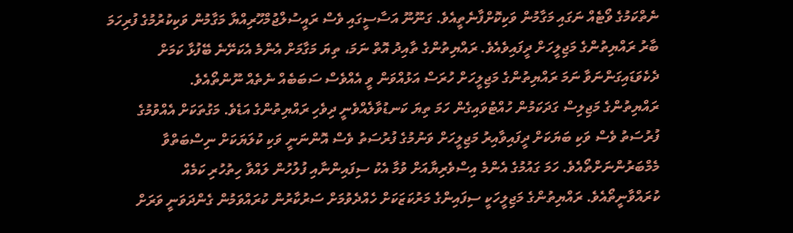ނެތްކަމުގެ ވޯޓެއް ނަގައި މަގާމުން ވަކިކޮށްފާނެތީއެވެ. ގަނޫނޫ އަސާސީގައި ވެސް ރައީސުލްޖުމްހޫރިއްޔާ މަގާމުން ވަކިކުރުމުގެ ފުރިހަމަ ބާރު ރައްޔިތުންގެ މަޖިލީހަށް ދީފައިވެއެވެ. ރައްޔިތުންގެ ތާއިދު އޮތް ނަމަ، ތިޔަ މަގާމަށް އެންމެ އެކަށޭނެ ބޭފުޅާ ކަމަށް ދެކެވަޑައިގަންނަވާ ނަމަ ރައްޔިތުންގެ މަޖިލީހަށް ހުރަސް އަޅުއްވަން ވީ އެއްވެސް ސަބަބެއް ނެތެއް ނޫންތޯއެވެ.
ރައްޔިތުންގެ މަޖިލިސް ގަދަކަމުން ހުއްޓުވައިގެން ހަމަ ތިޔަ ކަނޑުވާލެއްވެނީ ދިވެހި ރައްޔިތުންގެ އަޑެވެ. މަގުތަކަށް އެއްވުމުގެ ފުރުސަތު ވެސް ވަކި ބަޔަކަށް ދީފައިވާއިރު މަޖިލީހަށް ވަނުމުގެ ފުރުސަތު ވެސް އޮންނަނީ ވަކި ކުލަޔަކަށް ނިސްބަތްވާ މެމްބަރުންނަށްތޯއެވެ. ހަމަ ގައުމުގެ އެންމެ އިސްވެރިޔާއަށް ވުމާ އެކު ސިފައިންނާއި ފުލުހުން ލައްވާ ހިތުހުރި ކަމެއް ކުރައްވާނީތޯއެވެ. ރައްޔިތުންގެ މަޖިލީހަކީ ސިފައިންގެ މަރުކަޒަކަށް ހެއްދެވުމަށް ސަރުކާރުން ކުރައްވަމުން ގެންދަވަނީ ވަރަށް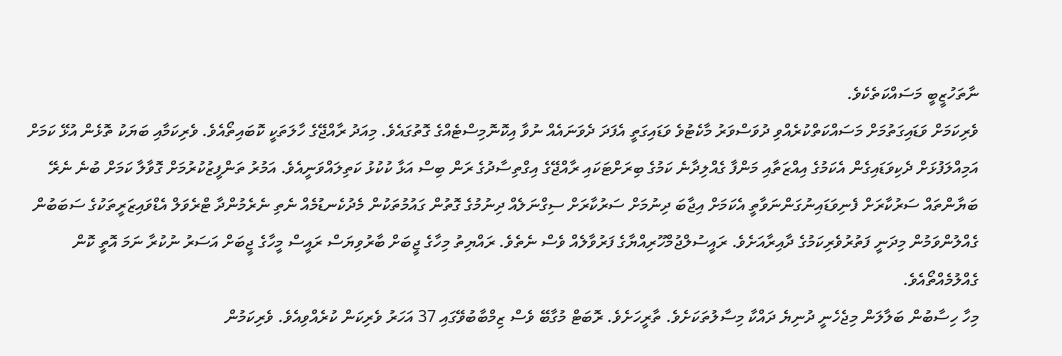ނާތަހުޒީބީ މަސައްކަތެކެވެ.
ވެރިކަމަށް ވަޑައިގަތުމަށް މަސައްކަތްކުރެއްވި ދުވަސްވަރު މާކެޓުވެ ވަޑައިގަތީ އެފަދަ ދެވަނައެއް ނުވާ އިކޮނޮމިސްޓެއްގެ ގޮތުގައެވެ. މިއަދު ރާއްޖޭގެ ހާލަތަކީ ކޮބައިތޯއެވެ. ވެރިކަމާއި ބަޔަކު ތޮޅެން އުޅޭ ކަމަށް އަމިއްލަފުޅަށް ދެކިވަޑައިގެން އެކަމުގެ އިއްޒަތާއި މަންފާ ގެއްލިދާނެ ކަމުގެ ބިރަށްޓަކައި ރާއްޖޭގެ އިގްތިސާދުގެ ރަން ބިސް އަޅާ ކުކުޅު ކަތިލައްވަނީއެވެ. އަމުރު ތަންފީޒުކުރުމަށް ގޮވާލާ ކަމަށް ބުނެ ނެރޭ ބަޔާންތައް ސަރުކާރަށް ފެނިވަޑައިނުގަންނަވާތީ އެކަމަށް އިޖާބަ ދިނުމަށް ސަރުކާރަށް ސިގްނަލެއް ދިނުމުގެ ގޮތުން ގައުމުތަކުން މެދުކެނޑުމެއް ނެތި ނެރެމުންދާ ޓްރެވަލް އެޑްވައިޒަރީތަކުގެ ސަބަބުން ގެއްލުންވަމުން މިދަނީ ފަތުރުވެރިކަމުގެ ދާއިރާއަށެވެ. ރައީސުލްޖުމްހޫރިއްޔާގެ ފަރުވާލެއް ވެސް ނެތެވެ. ރައްޔިތު މިހާގެ ޖީބަށް ބާރުވިޔަސް ރައީސް މީހާގެ ޖީބަށް އަސަރު ނުކުރާ ނަމަ އޮތީ ކޮން ގެއްލުމެއްތޯއެވެ.
މިހާ ހިސާބުން ބަލާލަން މިޖެހެނީ ދުނިޔެ ދައްކާ މިސާލުތަކަށެވެ. ތާރީހަށެވެ. ރޮބަޓް މުގާބޭ ވެސް ޒިމްބާބުވޭގައި 37 އަހަރު ވެރިކަން ކުރެއްވިއެވެ. ވެރިކަމުން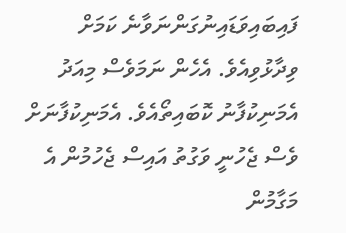ފައިބައިވަޑައިނުގަންނަވާނެ ކަމަށް ވިދާޅުވިއެވެ. އެހެން ނަމަވެސް މިއަދު އެމަނިކުފާނު ކޮބައިތޯއެވެ. އެމަނިކުފާނަށް ވެސް ޖެހުނީ ވަގުތު އައިސް ޖެހުމުން އެ މަގާމުން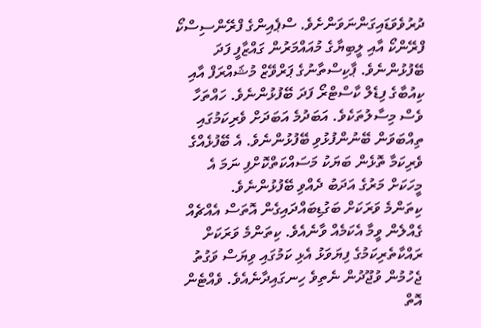ދުރުވެވަޑައިގަންނަވަންށެވެ. ސްޕެއިންގެ ފްރޭންސިސްކޯ ފްރޭންކޯ އާއި ލީބިޔާގެ މުއައްމަރުން ގައްޒާފީ ފަދަ ބޭފުޅުންނެވެ. ޕާކިސްތާނުގެ ޕަރްވޭޒް މުޝައްރަފް އާއި ކިއުބާގެ ފިޑެލް ކާސްޓްރޯ ފަދަ ބޭފުޅުންނެވެ. ހައްތަހާ ވެސް މިސާލުތަކެވެ. އަބަދުމެ އަބަދަށް ވެރިކަމުގައި ތިއްބަވަން ބޭނުންފުޅުވި ބޭފުޅުންނެވެ. އެ ބޭފުޅެއްގެ ވެރިކަމާ ތޮޅެން ބަޔަކު މަސައްކަތްކޮށްފި ނަމަ އެ މީހަކަށް މަރުގެ އަދަބު ދެއްވި ބޭފުޅުންނެވެ.
ކިތަންމެ ވަރަކަށް ބަގުޑިބައްދައިގެން އޮތަސް އެއްޗެއް ގެއްލެން ވީމާ އެކަމެއް ވާނެއެވެ. ކިތަންމެ ވަރަކަށް ރައްކާތެރިކަމުގެ ފިޔަވަޅު އެޅި ކަމުގައި ވިޔަސް ވަގުތު ޖެހުމުން ވުޖޫދުން ނެތިވެ ހިނގައިދާނެއެވެ. ވެއްޓެން އޮތް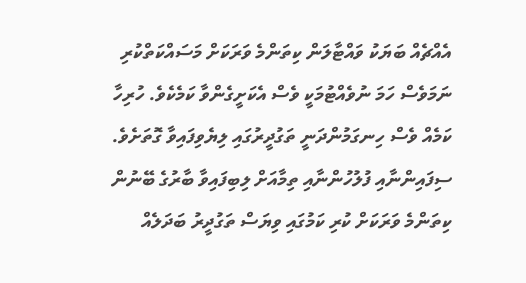އެއްޗެއް ބަޔަކު ވައްޓާލަން ކިތަންމެ ވަރަކަށް މަސައްކަތްކުރި ނަމަވެސް ހަމަ ނުވެއްޓުމަކީ ވެސް އެކަށީގެންވާ ކަމެކެވެ. ހުރިހާ ކަމެއް ވެސް ހިނގަމުންދަނީ ތަގުދީރުގައި ލިޔެވިފައިވާ ގޮތަށެވެ. ސިފައިންނާއި ފުލުހުންނާއި ތިމާއަށް ލިބިފައިވާ ބާރުގެ ބޭނުން ކިތަންމެ ވަރަކަށް ކުރި ކަމުގައި ވިޔަސް ތަގުދީރު ބަދަލެއް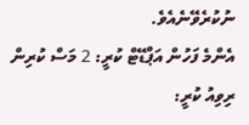ނުކުރެވޭނެއެވެ.
އެންމެ ފަހުން އަޕްޑޭޓް ކުރީ: 2 މަސް ކުރިން
ރިވިއު ކުރީ: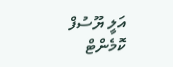އަލީ ޔޫސުފް
ކޮމެންޓް